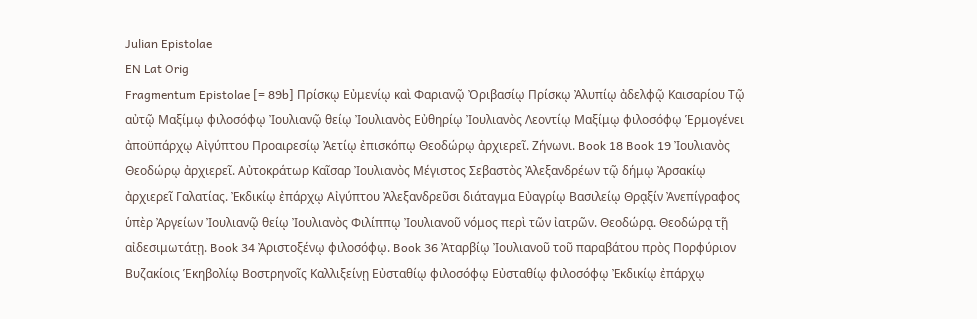Julian Epistolae
EN Lat Orig
Fragmentum Epistolae [= 89b] Πρίσκῳ Εὐμενίῳ καὶ Φαριανῷ Ὀριβασίῳ Πρίσκῳ Ἀλυπίῳ ἀδελφῷ Καισαρίου Τῷ αὐτῷ Μαξίμῳ φιλοσόφῳ Ἰουλιανῷ θείῳ Ἰουλιανὸς Εὐθηρίῳ Ἰουλιανὸς Λεοντίῳ Μαξίμῳ φιλοσόφῳ Ἑρμογένει ἀποϋπάρχῳ Αἰγύπτου Προαιρεσίῳ Ἀετίῳ ἐπισκόπῳ Θεοδώρῳ ἀρχιερεῖ. Ζήνωνι. Book 18 Book 19 Ἰουλιανὸς Θεοδώρῳ ἀρχιερεῖ. Αὐτοκράτωρ Καῖσαρ Ἰουλιανὸς Μέγιστος Σεβαστὸς Ἀλεξανδρέων τῷ δήμῳ Ἀρσακίῳ ἀρχιερεῖ Γαλατίας. Ἐκδικίῳ ἐπάρχῳ Αἰγύπτου Ἀλεξανδρεῦσι διάταγμα Εὐαγρίῳ Βασιλείῳ Θρᾳξίν Ἀνεπίγραφος ὑπὲρ Ἀργείων Ἰουλιανῷ θείῳ Ἰουλιανὸς Φιλίππῳ Ἰουλιανοῦ νόμος περὶ τῶν ἰατρῶν. Θεοδώρᾳ. Θεοδώρᾳ τῇ αἰδεσιμωτάτῃ. Book 34 Ἀριστοξένῳ φιλοσόφῳ. Book 36 Ἀταρβίῳ Ἰουλιανοῦ τοῦ παραβάτου πρὸς Πορφύριον Βυζακίοις Ἑκηβολίῳ Βοστρηνοῖς Καλλιξείνῃ Εὐσταθίῳ φιλοσόφῳ Εὐσταθίῳ φιλοσόφῳ Ἐκδικίῳ ἐπάρχῳ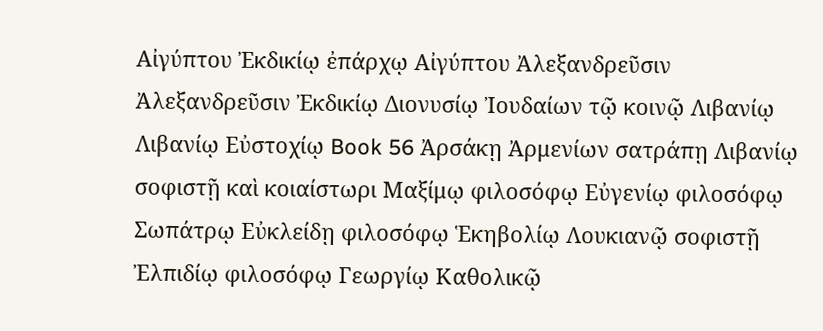Αἰγύπτου Ἐκδικίῳ ἐπάρχῳ Αἰγύπτου Ἀλεξανδρεῦσιν Ἀλεξανδρεῦσιν Ἐκδικίῳ Διονυσίῳ Ἰουδαίων τῷ κοινῷ Λιβανίῳ Λιβανίῳ Εὐστοχίῳ Book 56 Ἀρσάκῃ Ἀρμενίων σατράπῃ Λιβανίῳ σοφιστῇ καὶ κοιαίστωρι Μαξίμῳ φιλοσόφῳ Εὐγενίῳ φιλοσόφῳ Σωπάτρῳ Εὐκλείδῃ φιλοσόφῳ Ἑκηβολίῳ Λουκιανῷ σοφιστῇ Ἐλπιδίῳ φιλοσόφῳ Γεωργίῳ Καθολικῷ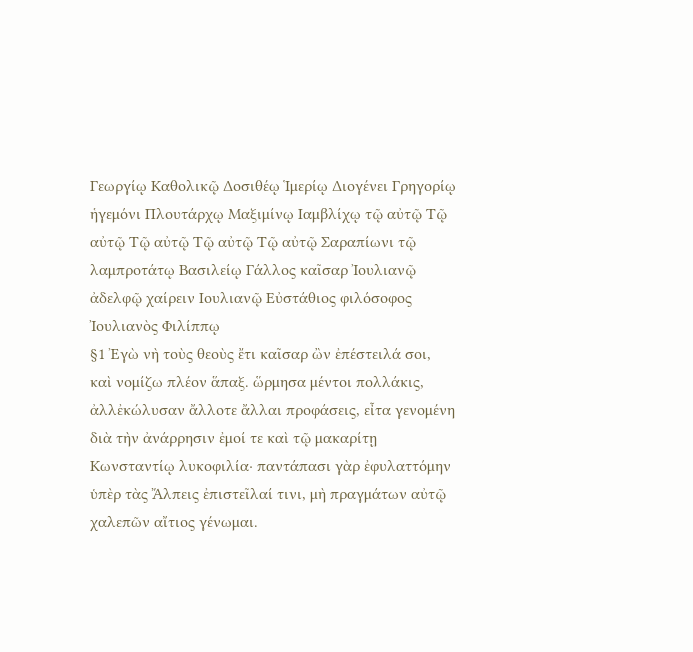Γεωργίῳ Καθολικῷ Δοσιθέῳ Ἱμερίῳ Διογένει Γρηγορίῳ ἡγεμόνι Πλουτάρχῳ Μαξιμίνῳ Ιαμβλίχῳ τῷ αὐτῷ Τῷ αὐτῷ Τῷ αὐτῷ Τῷ αὐτῷ Τῷ αὐτῷ Σαραπίωνι τῷ λαμπροτάτῳ Βασιλείῳ Γάλλος καῖσαρ Ἰουλιανῷ ἀδελφῷ χαίρειν Ιουλιανῷ Εὐστάθιος φιλόσοφος
Ἰουλιανὸς Φιλίππῳ
§1 Ἐγὼ νὴ τοὺς θεοὺς ἔτι καῖσαρ ὢν ἐπέστειλά σοι, καὶ νομίζω πλέον ἅπαξ. ὥρμησα μέντοι πολλάκις, ἀλλἐκώλυσαν ἄλλοτε ἄλλαι προφάσεις, εἶτα γενομένη διὰ τὴν ἀνάρρησιν ἐμοί τε καὶ τῷ μακαρίτῃ Κωνσταντίῳ λυκοφιλία· παντάπασι γὰρ ἐφυλαττόμην ὑπὲρ τὰς Ἄλπεις ἐπιστεῖλαί τινι, μὴ πραγμάτων αὐτῷ χαλεπῶν αἴτιος γένωμαι.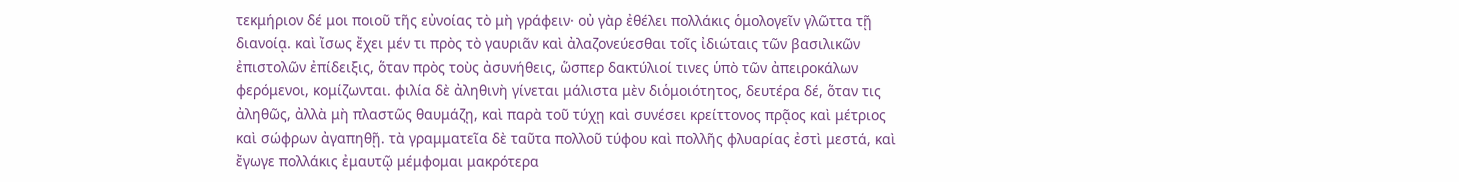τεκμήριον δέ μοι ποιοῦ τῆς εὐνοίας τὸ μὴ γράφειν· οὐ γὰρ ἐθέλει πολλάκις ὁμολογεῖν γλῶττα τῇ διανοίᾳ. καὶ ἴσως ἔχει μέν τι πρὸς τὸ γαυριᾶν καὶ ἀλαζονεύεσθαι τοῖς ἰδιώταις τῶν βασιλικῶν ἐπιστολῶν ἐπίδειξις, ὅταν πρὸς τοὺς ἀσυνήθεις, ὥσπερ δακτύλιοί τινες ὑπὸ τῶν ἀπειροκάλων φερόμενοι, κομίζωνται. φιλία δὲ ἀληθινὴ γίνεται μάλιστα μὲν διὁμοιότητος, δευτέρα δέ, ὅταν τις ἀληθῶς, ἀλλὰ μὴ πλαστῶς θαυμάζῃ, καὶ παρὰ τοῦ τύχῃ καὶ συνέσει κρείττονος πρᾷος καὶ μέτριος καὶ σώφρων ἀγαπηθῇ. τὰ γραμματεῖα δὲ ταῦτα πολλοῦ τύφου καὶ πολλῆς φλυαρίας ἐστὶ μεστά, καὶ ἔγωγε πολλάκις ἐμαυτῷ μέμφομαι μακρότερα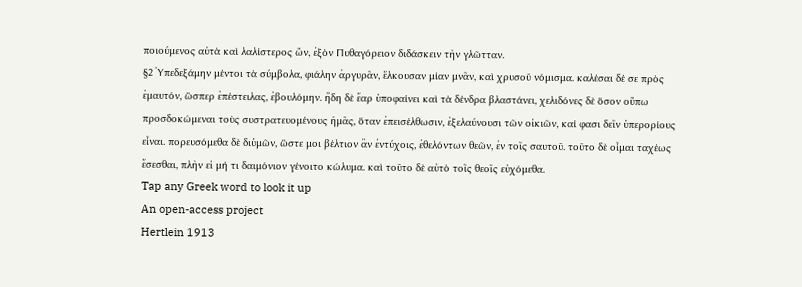ποιούμενος αὐτὰ καὶ λαλίστερος ὤν, ἐξὸν Πυθαγόρειον διδάσκειν τὴν γλῶτταν.
§2 Ὑπεδεξάμην μέντοι τὰ σύμβολα, φιάλην ἀργυρᾶν, ἕλκουσαν μίαν μνᾶν, καὶ χρυσοῦ νόμισμα. καλέσαι δέ σε πρὸς ἐμαυτόν, ὥσπερ ἐπέστειλας, ἐβουλόμην. ἤδη δὲ ἔαρ ὑποφαίνει καὶ τὰ δένδρα βλαστάνει, χελιδόνες δὲ ὅσον οὔπω προσδοκώμεναι τοὺς συστρατευομένους ἡμᾶς, ὅταν ἐπεισέλθωσιν, ἐξελαύνουσι τῶν οἰκιῶν, καί φασι δεῖν ὑπερορίους εἶναι. πορευσόμεθα δὲ διὑμῶν, ὥστε μοι βέλτιον ἂν ἐντύχοις, ἐθελόντων θεῶν, ἐν τοῖς σαυτοῦ. τοῦτο δὲ οἶμαι ταχέως ἔσεσθαι, πλὴν εἰ μή τι δαιμόνιον γένοιτο κώλυμα. καὶ τοῦτο δὲ αὐτὸ τοῖς θεοῖς εὐχόμεθα.
Tap any Greek word to look it up
An open-access project
Hertlein 1913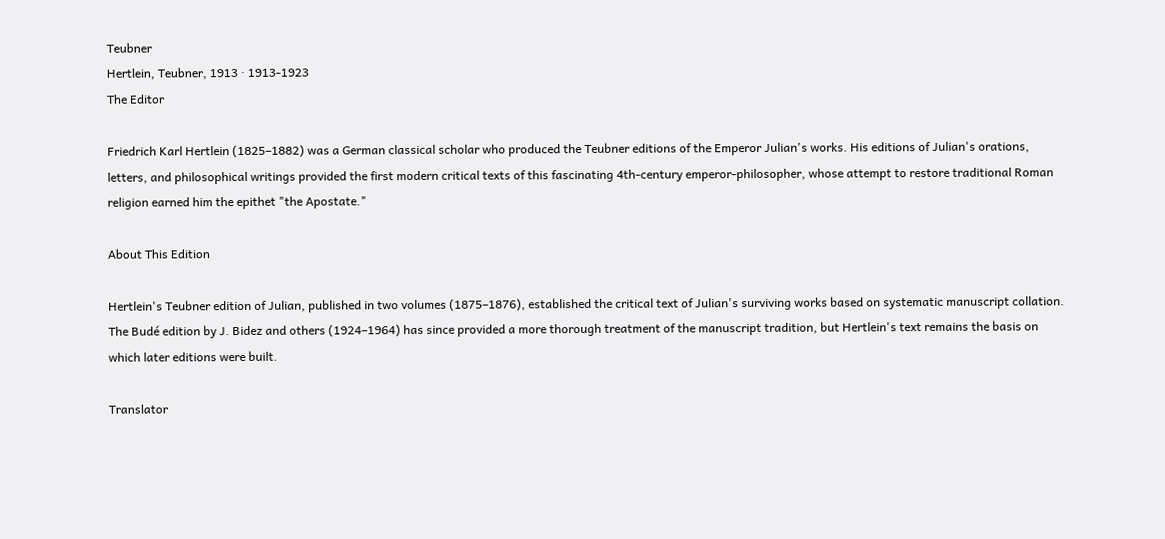Teubner
Hertlein, Teubner, 1913 · 1913-1923
The Editor

Friedrich Karl Hertlein (1825–1882) was a German classical scholar who produced the Teubner editions of the Emperor Julian's works. His editions of Julian's orations, letters, and philosophical writings provided the first modern critical texts of this fascinating 4th-century emperor-philosopher, whose attempt to restore traditional Roman religion earned him the epithet "the Apostate."

About This Edition

Hertlein's Teubner edition of Julian, published in two volumes (1875–1876), established the critical text of Julian's surviving works based on systematic manuscript collation. The Budé edition by J. Bidez and others (1924–1964) has since provided a more thorough treatment of the manuscript tradition, but Hertlein's text remains the basis on which later editions were built.

Translator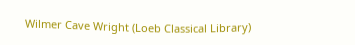Wilmer Cave Wright (Loeb Classical Library)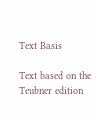Text Basis

Text based on the Teubner edition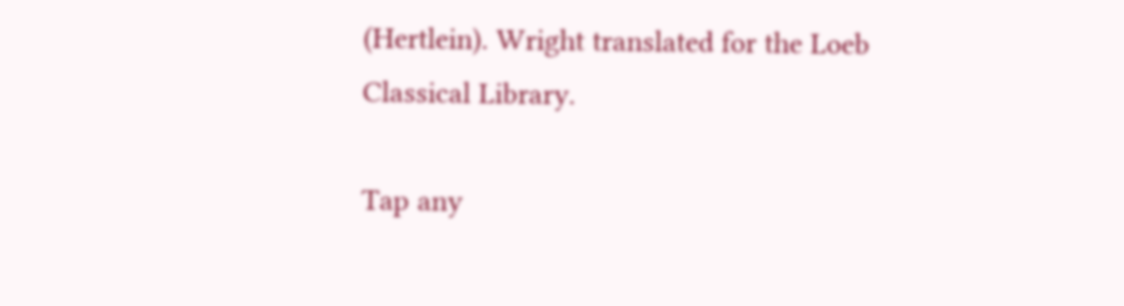(Hertlein). Wright translated for the Loeb Classical Library.

Tap any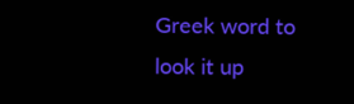Greek word to look it up